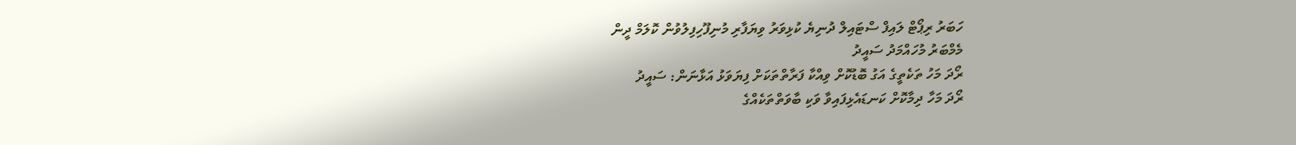ހަބަރު ރިޕޯޓް ލައިފް ސްޓައިލް ދުނިޔެ ކުޅިވަރު ވިޔަފާރި މުނިފޫހިފިލުވުން ކޮލަމް ދީން
މެމްބަރު މުހައްމަދު ސައީދު
ރޯދަ މަހު ތަކެތީގެ އަގު ބޮޑުކޮށް ވިއްކާ ފަރާތްތަކަށް ފިޔަވަޅު އަޅާނަން: ސައީދު
ރޯދަ މަހާ ދިމާކޮށް ކަނޑައެޅިފައިވާ ވަކި ބާވަތްތަކެއްގެ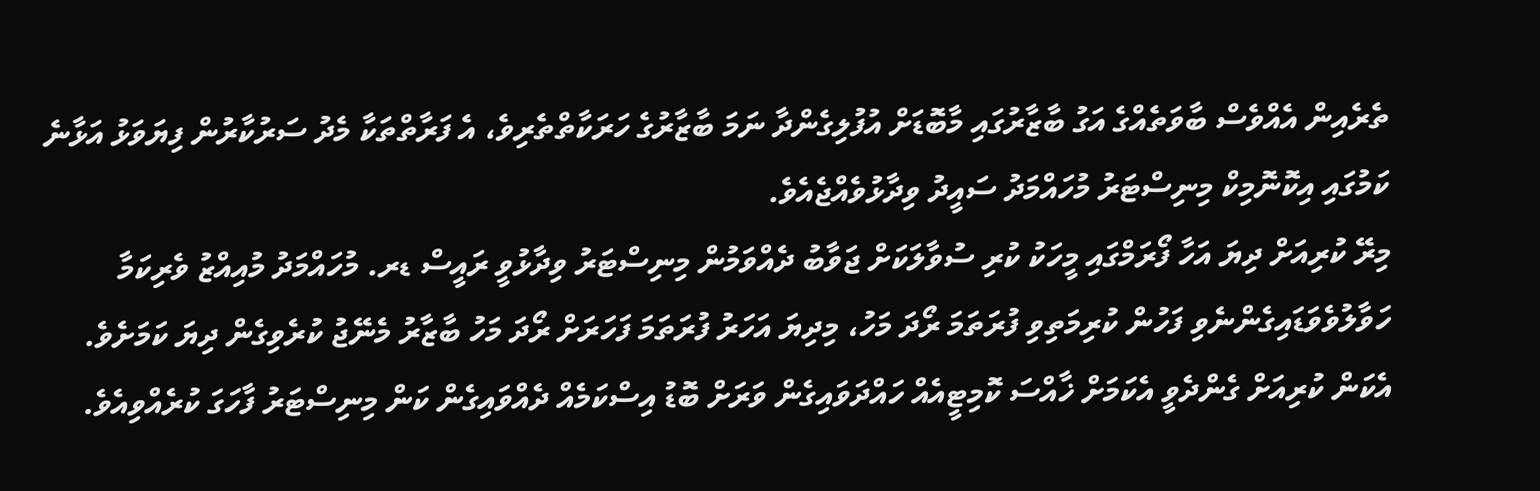ތެރެއިން އެއްވެސް ބާވަތެއްގެ އަގު ބާޒާރުގައި މާބޮޑަށް އުފުލިގެންދާ ނަމަ ބާޒާރުގެ ހަރަކާތްތެރިވެ، އެ ފަރާތްތަކާ މެދު ސަރުކާރުން ފިޔަވަޅު އަޅާނެ ކަމުގައި އިކޮނޮމިކް މިނިސްޓަރު މުހައްމަދު ސައީދު ވިދާޅުވެއްޖެއެވެ.
މިރޭ ކުރިއަށް ދިޔަ އަހާ ފޯރަމްގައި މީހަކު ކުރި ސުވާލަކަށް ޖަވާބު ދެއްވަމުން މިނިސްޓަރު ވިދާޅުވީ ރައީސް ޑރ. މުހައްމަދު މުއިއްޒު ވެރިކަމާ ހަވާލުވެވަޑައިގެންނެވި ފަހުން ކުރިމަތިވި ފުރަތަމަ ރޯދަ މަހު، މިދިޔަ އަހަރު ފުރަތަމަ ފަހަރަށް ރޯދަ މަހު ބާޒާރު މެނޭޖު ކުރެވިގެން ދިޔަ ކަމަށެވެ.
އެކަން ކުރިއަށް ގެންދެވީ އެކަމަށް ޚާއްސަ ކޮމިޓީއެއް ހައްދަވައިގެން ވަރަށް ބޮޑު އިސްކަމެއް ދެއްވައިގެން ކަން މިނިސްޓަރު ފާހަގަ ކުރެއްވިއެވެ.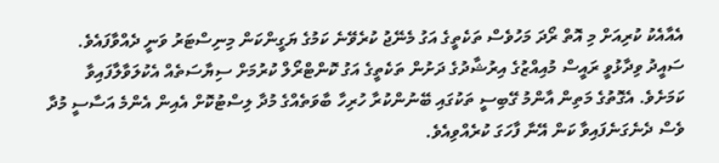އެއާއެކު ކުރިއަށް މި އޮތް ރޯދަ މަހުވެސް ތަކެތީގެ އަގު މެނޭޖު ކުރެވޭނެ ކަމުގެ ޔަގީންކަން މިނިސްޓަރު ވަނީ ދެއްވާފައެވެ.
ސައީދު ވިދާޅުވީ ރައީސް މުއިއްޒުގެ އިރުޝާދުގެ ދަށުން ތަކެތީގެ އަގު ކޮންޓްރޯލް ކުރުމަށް ސިޔާސަތެއް އެކުލަވާލާފައިވާ ކަމަށެވެ. އެގޮތުގެ މަތިން އާންމު ގޭބިސީ ތަކުގައި ބޭނުންކުރާ ހުރިހާ ބާވަތެއްގެ މުދާ ލިސްޓުކޮށް އެއިން އެންމެ އަސާސީ މުދާ ވެސް ދެނެގަނެފައިވާ ކަން އޭނާ ފާހަގަ ކުރެއްވިއެވެ.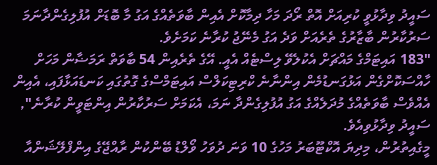ސައީދު ވިދާޅުވީ ކުރިއަށް އޮތް ރޯދަ މަހާ ދިމާކޮށް އެއިން ބާވަތެއްގެ އަގު މާ ބޮޑަށް އުފުލިގެންދާނަމަ ސަރުކާރުން ބާޒާރުގެ ތެރެއަށް ވަދެ އަގު މެނޭޖު ކުރާނެ ކަމަށެވެ.
"183 އައިޓަމްގެ މައްޗަށް އެކުލެވޭ ލިސްޓެއް އެއީ. އޭގެ ތެރެއިން 54 ބާވަތް ރަމަޟާން މަހަށް ހާއްސަކޮށްގެން އަޅުގަނޑުމެން އިންނާނެ ކްރިޓިކަލްސް އައިޓަމްސްގެ ގޮތުގައި ކަނޑައަޅާފައި، އެއިން އެއްވެސް ބާވަތެއްގެ މުދަލެއްގެ އަގު އުފުލިގެންދާ ނަމަ، އެކަމަށް ސަރުކާރުން އިންޓަވީން ކުރާނެ", ސައީދު ވިދާޅުވިއެވެ.
މީގެއިތުރުން، މިދިޔަ އޮކްޓޫބަރު މަހުގެ 10 ވަނަ ދުވަހު ވޯލްޑު ބޭންކުން ރާއްޖޭގެ އިންފްލޭޝަންއާ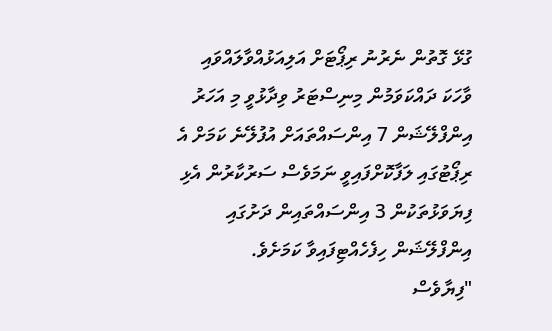ގުޅޭ ގޮތުން ނެރުނު ރިޕޯޓަށް އަލިއަޅުއްވާލައްވައި ވާހަކަ ދައްކަވަމުން މިނިސްޓަރު ވިދާޅުވީ މި އަހަރު އިންފްލޭޝަން 7 އިންސައްތައަށް އުފުލޭނެ ކަމަށް އެ ރިޕޯޓުގައި ލަފާކޮށްފައިވީ ނަމަވެސް ސަރުކާރުން އެޅި ފިޔަވަޅުތަކުން 3 އިންސައްތައިން ދަށުގައި އިންފްލޭޝަން ހިފެހެއްޓިފައިވާ ކަމަށެވެ.
"ފިޔާވެސް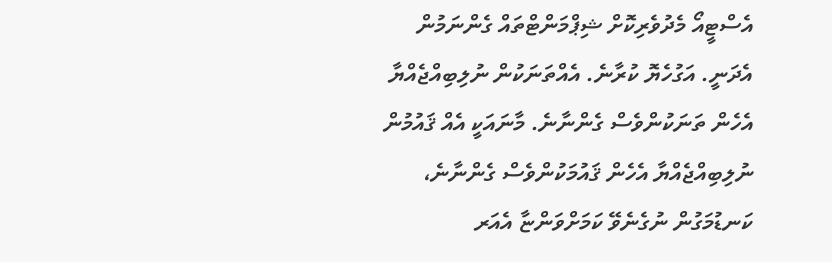އެސްޓީއޯ މެދުވެރިކޮށް ޝިޕްމަންޓްތައް ގެންނަމުން އެދަނީ. އަގުހެޔޮ ކުރާނެ. އެއްތަނަކުން ނުލިބިއްޖެއްޔާ އެހެން ތަނަކުންވެސް ގެންނާނެ. މާނައަކީ އެއް ޤައުމުން ނުލިބިއްޖެއްޔާ އެހެން ޤައުމަކުންވެސް ގެންނާނެ، ކަނޑުމަގުން ނުގެނެވޭ ކަމަށްވަންޏާ އެއަރ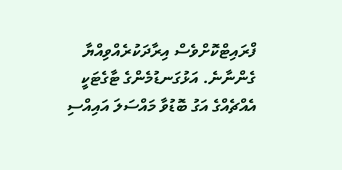ފްރައިޓްކޮށްވެސް އިރާދަކުރެއްވިއްޔާ ގެންނާނެ. އަޅުގަނޑުމެންގެ ޓާގެޓަކީ އެއްޗެއްގެ އަގު ބޮޑުވާ މައްސަލަ އައިއްސި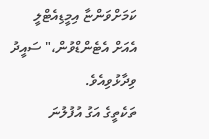ކަމަށްވަންޏާ އިމީޑިއެޓްލީ އެއަށް އެޓެންޑްވުން،" ސައީދު ވިދާޅުވިއެވެ.
ތަކެތީގެ އަގު އުފުލުނަ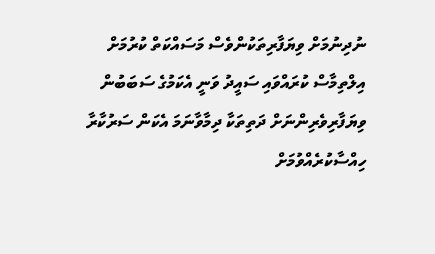ނުދިނުމަށް ވިޔަފާރިތަކުންވެސް މަސައްކަތް ކުރުމަށް އިލްތިމާސް ކުރައްވައި ސައީދު ވަނީ އެކަމުގެ ސަބަބުން ވިޔަފާރިވެރިންނަށް ދަތިތަކާ ދިމާވާނަމަ އެކަން ސަރުކާރާ ހިއްސާކުރެއްވުމަށް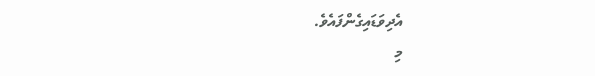އެދިވަޑައިގެންފައެވެ.
މި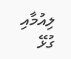ލިއުމާއި ގުޅޭ